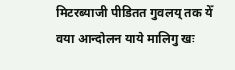मिटरब्याजी पीडितत गुवलय् तक येँ वया आन्दोलन याये मालिगु खः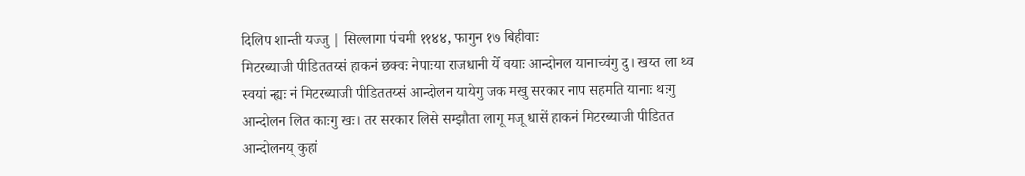दिलिप शान्ती यज्जु | सिल्लागा पंचमी ११४४, फागुन १७ बिहीवाः
मिटरब्याजी पीडिततय्सं हाकनं छक्वः नेपाःया राजधानी येँ वयाः आन्दोनल यानाच्वंगु दु। खय्त ला थ्व स्वयां न्ह्यः नं मिटरब्याजी पीडिततय्सं आन्दोलन यायेगु जक मखु सरकार नाप सहमति यानाः थःगु आन्दोलन लित काःगु खः। तर सरकार लिसे सम्झौता लागू मजू धासें हाकनं मिटरब्याजी पीडितत आन्दोलनय् कुहां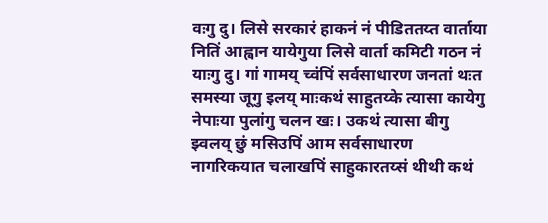वःगु दु। लिसे सरकारं हाकनं नं पीडिततय्त वार्ताया नितिं आह्वान यायेगुया लिसे वार्ता कमिटी गठन नं याःगु दु। गां गामय् च्वंपिं सर्वसाधारण जनतां थःत समस्या जूगु इलय् माःकथं साहुतय्के त्यासा कायेगु नेपाःया पुलांगु चलन खः। उकथं त्यासा बीगु झ्वलय् छुं मसिउपिं आम सर्वसाधारण नागरिकयात चलाखपिं साहुकारतय्सं थीथी कथं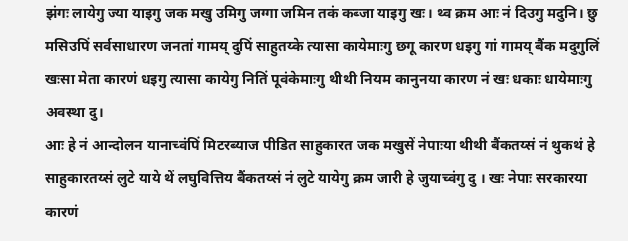झंगः लायेगु ज्या याइगु जक मखु उमिगु जग्गा जमिन तकं कब्जा याइगु खः। थ्व क्रम आः नं दिउगु मदुनि। छु मसिउपिं सर्वसाधारण जनतां गामय् दुपिं साहुतय्के त्यासा कायेमाःगु छगू कारण धइगु गां गामय् बैंक मदुगुलिं खःसा मेता कारणं धइगु त्यासा कायेगु नितिं पूवंकेमाःगु थीथी नियम कानुनया कारण नं खः धकाः धायेमाःगु अवस्था दु।
आः हे नं आन्दोलन यानाच्वंपिं मिटरब्याज पीडित साहुकारत जक मखुसें नेपाःया थीथी बैंकतय्सं नं थुकथं हे साहुकारतय्सं लुटे याये थें लघुवित्तिय बैंकतय्सं नं लुटे यायेगु क्रम जारी हे जुयाच्वंगु दु । खः नेपाः सरकारया कारणं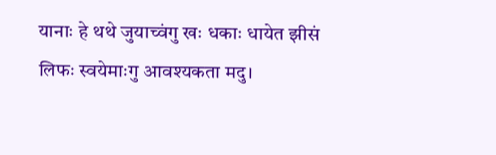यानाः हे थथे जुयाच्वंगु खः धकाः धायेत झीसं लिफः स्वयेमाःगु आवश्यकता मदु।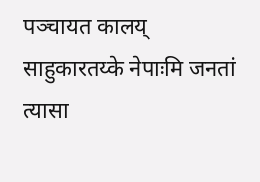पञ्चायत कालय् साहुकारतय्के नेपाःमि जनतां त्यासा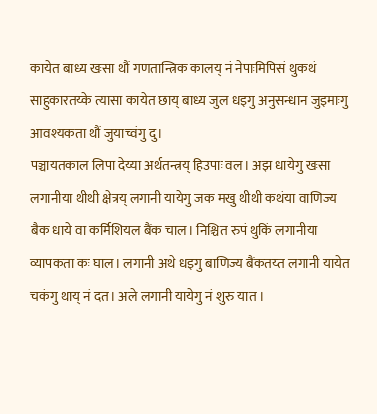कायेत बाध्य खःसा थौं गणतान्त्रिक कालय् नं नेपाःमिपिसं थुकथं साहुकारतय्के त्यासा कायेत छाय् बाध्य जुल धइगु अनुसन्धान जुइमाःगु आवश्यकता थौं जुयाच्वंगु दु।
पञ्चायतकाल लिपा देय्या अर्थतन्त्रय् हिउपाः वल। अझ धायेगु खःसा लगानीया थीथी क्षेत्रय् लगानी यायेगु जक मखु थीथी कथंया वाणिज्य बैक धाये वा कर्मिशियल बैंक चाल। निश्चित रुपं थुकिं लगानीया व्यापकता कः घाल। लगानी अथे धइगु बाणिज्य बैंकतय्त लगानी यायेत चकंगु थाय् नं दत। अले लगानी यायेगु नं शुरु यात ।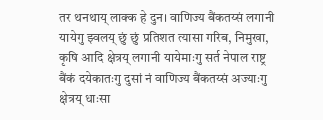तर थनथाय् लाक्क हे दुन। वाणिज्य बैंकतय्सं लगानी यायेगु झ्वलय् छुं छुं प्रतिशत त्यासा गरिब, निमुखा, कृषि आदि क्षेत्रय् लगानी यायेमाःगु सर्त नेपाल राष्ट्र बैंकं दयेकातःगु दुसां नं वाणिज्य बैंकतय्सं अज्याःगु क्षेत्रय् धाःसा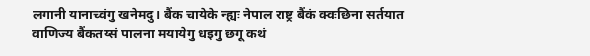लगानी यानाच्वंगु खनेमदु। बैंक चायेके न्ह्यः नेपाल राष्ट्र बैंकं क्वःछिना सर्तयात वाणिज्य बैंकतय्सं पालना मयायेगु धइगु छगू कथं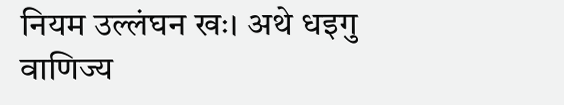नियम उल्लंघन खः। अथे धइगु वाणिज्य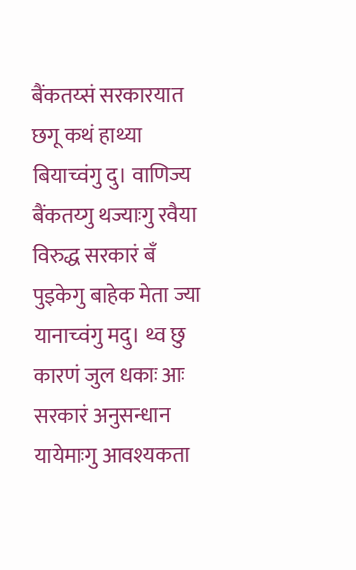बैंकतय्सं सरकारयात छगू कथं हाथ्या बियाच्वंगु दु। वाणिज्य बैंकतय्गु थज्याःगु रवैया विरुद्ध सरकारं बँ पुइकेगु बाहेक मेता ज्या यानाच्वंगु मदु। थ्व छु कारणं जुल धकाः आः सरकारं अनुसन्धान यायेमाःगु आवश्यकता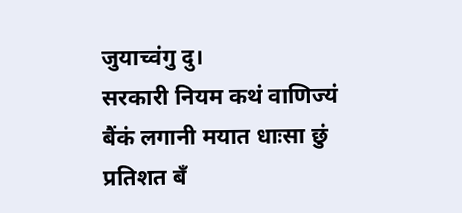जुयाच्वंगु दु।
सरकारी नियम कथं वाणिज्यं बैंकं लगानी मयात धाःसा छुं प्रतिशत बँ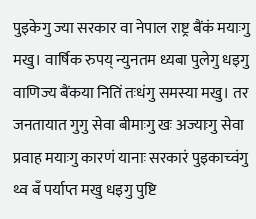पुइकेगु ज्या सरकार वा नेपाल राष्ट्र बैंकं मयाःगु मखु। वार्षिक रुपय् न्युनतम ध्यबा पुलेगु धइगु वाणिज्य बैंकया नितिं तःधंगु समस्या मखु। तर जनतायात गुगु सेवा बीमाःगु खः अज्याःगु सेवा प्रवाह मयाःगु कारणं यानाः सरकारं पुइकाच्वंगु थ्व बँ पर्याप्त मखु धइगु पुष्टि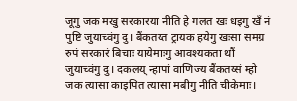जूगु जक मखु सरकारया नीति हे गलत खः धइगु खँ नं पुष्टि जुयाच्वंगु दु। बैंकतय्त ट्रायक हयेगु खःसा समग्र रुपं सरकारं बिचाः यायेमाःगु आवश्यकता थौं जुयाच्वंगु दु। दकलय् न्हापां वाणिज्य बैंकतय्सं म्हो जक त्यासा काइपित त्यासा मबीगु नीति चीकेमाः।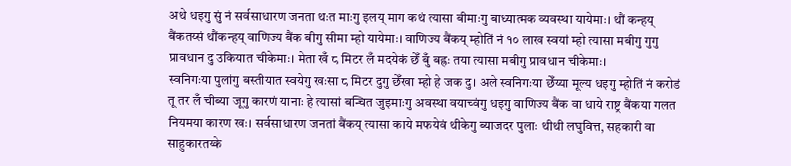अथे धइगु सुं नं सर्वसाधारण जनता थःत माःगु इलय् माग कथं त्यासा बीमाःगु बाध्यात्मक व्यवस्था यायेमाः। थौं कन्हय् बैंकतय्सं थौंकन्हय् वाणिज्य बैंक बीगु सीमा म्हो यायेमाः। वाणिज्य बैंकय् म्होतिं नं १० लाख स्वयां म्हो त्यासा मबीगु गुगु प्रावधान दु उकियात चीकेमाः। मेता खँ ८ मिटर लँ मदयेकं छेँ बुँ बह्रः तया त्यासा मबीगु प्रावधान चीकेमाः।
स्वनिगःया पुलांगु बस्तीयात स्वयेगु खःसा ८ मिटर दुगु छेँखा म्हो हे जक दु। अले स्वनिगःया छेँय्या मूल्य धइगु म्होतिं नं करोडं तू तर लँ चीब्या जूगु कारणं यानाः हे त्यासां बन्चित जुइमाःगु अवस्था वयाच्वंगु धइगु वाणिज्य बैंक वा धाये राष्ट्र बैंकया गलत नियमया कारण खः। सर्वसाधारण जनतां बैंकय् त्यासा काये मफयेवं थीकेगु ब्याजदर पुलाः थीथी लघुवित्त, सहकारी वा साहुकारतय्के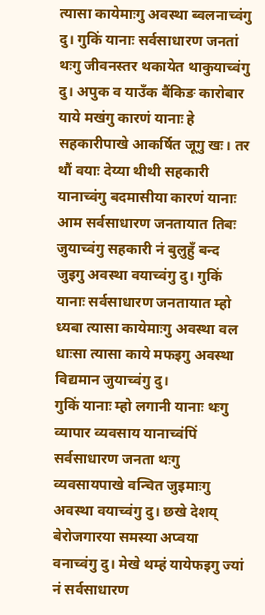त्यासा कायेमाःगु अवस्था ब्वलनाच्वंगु दु। गुकिं यानाः सर्वसाधारण जनतां थःगु जीवनस्तर थकायेत थाकुयाच्वंगु दु। अपुक व याउँक बैंकिङ कारोबार याये मखंगु कारणं यानाः हे सहकारीपाखे आकर्षित जूगु खः। तर थौं वयाः देय्या थीथी सहकारी यानाच्वंगु बदमासीया कारणं यानाः आम सर्वसाधारण जनतायात तिबः जुयाच्वंगु सहकारी नं बुलुहुँ बन्द जुइगु अवस्था वयाच्वंगु दु। गुकिं यानाः सर्वसाधारण जनतायात म्हो ध्यबा त्यासा कायेमाःगु अवस्था वल धाःसा त्यासा काये मफइगु अवस्था विद्यमान जुयाच्वंगु दु।
गुकिं यानाः म्हो लगानी यानाः थःगु व्यापार व्यवसाय यानाच्वंपिं सर्वसाधारण जनता थःगु व्यवसायपाखे वन्चित जुइमाःगु अवस्था वयाच्वंगु दु। छखे देशय् बेरोजगारया समस्या अप्वया वनाच्वंगु दु। मेखे थम्हं यायेफइगु ज्यां नं सर्वसाधारण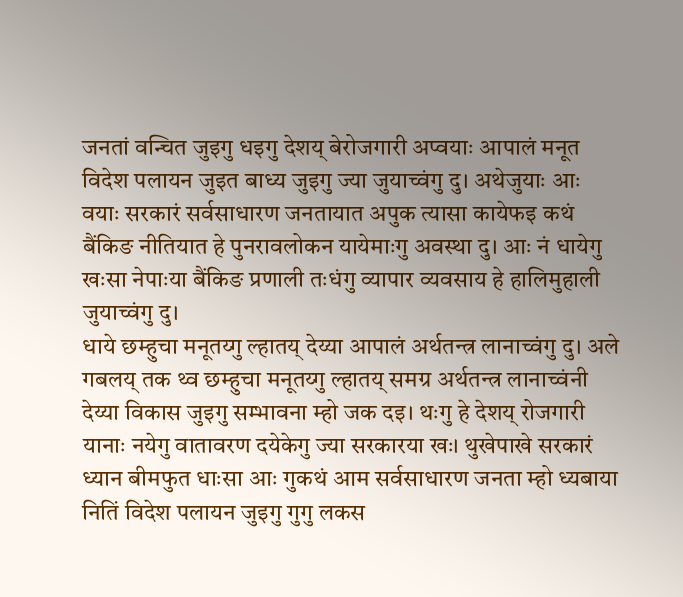जनतां वन्चित जुइगु धइगु देशय् बेरोजगारी अप्वयाः आपालं मनूत विदेश पलायन जुइत बाध्य जुइगु ज्या जुयाच्वंगु दु। अथेजुयाः आः वयाः सरकारं सर्वसाधारण जनतायात अपुक त्यासा कायेफइ कथं बैंकिङ नीतियात हे पुनरावलोकन यायेमाःगु अवस्था दु। आः नं धायेगु खःसा नेपाःया बैंकिङ प्रणाली तःधंगु व्यापार व्यवसाय हे हालिमुहाली जुयाच्वंगु दु।
धाये छम्हुचा मनूतय्गु ल्हातय् देय्या आपालं अर्थतन्त्र लानाच्वंगु दु। अले गबलय् तक थ्व छम्हुचा मनूतय्गु ल्हातय् समग्र अर्थतन्त्र लानाच्वंनी देय्या विकास जुइगु सम्भावना म्हो जक दइ। थःगु हे देशय् रोजगारी यानाः नयेगु वातावरण दयेकेगु ज्या सरकारया खः। थुखेपाखे सरकारं ध्यान बीमफुत धाःसा आः गुकथं आम सर्वसाधारण जनता म्हो ध्यबाया नितिं विदेश पलायन जुइगु गुगु लकस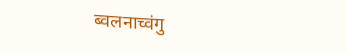ब्वलनाच्वंगु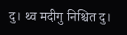दु। थ्व मदीगु निश्चित दु।